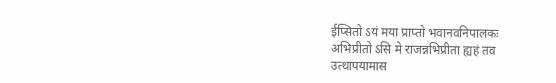ईप्सितो ऽयं मया प्राप्तो भवानवनिपालकः
अभिप्रीतो ऽसि मे राजन्नभिप्रीता ह्यहं तव
उत्थापयामास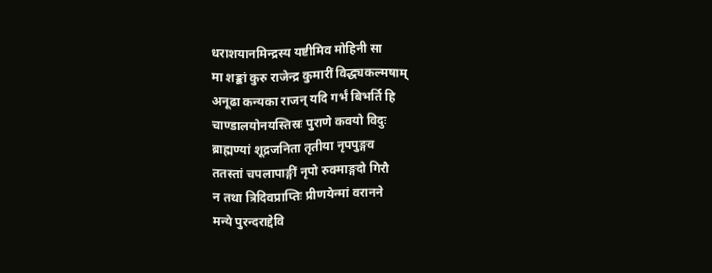धराशयानमिन्द्रस्य यष्टीमिव मोहिनी सा
मा शङ्कां कुरु राजेन्द्र कुमारीं विद्ध्यकल्मषाम्
अनूढा कन्यका राजन् यदि गर्भं बिभर्ति हि
चाण्डालयोनयस्तिस्रः पुराणे कवयो विदुः
ब्राह्मण्यां शूद्रजनिता तृतीया नृपपुङ्गव
ततस्तां चपलापाङ्गीं नृपो रुक्माङ्गदो गिरौ
न तथा त्रिदिवप्राप्तिः प्रीणयेन्मां वरानने
मन्ये पुरन्दराद्देवि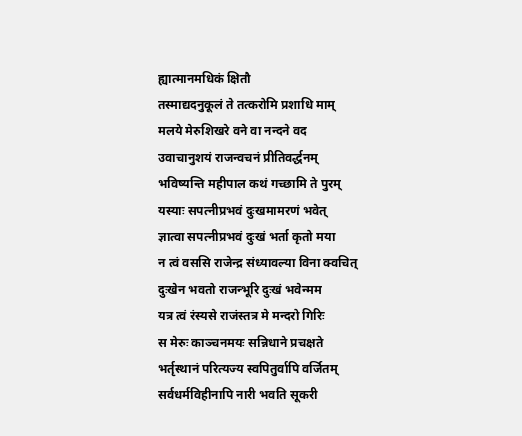ह्यात्मानमधिकं क्षितौ
तस्माद्यदनुकूलं ते तत्करोमि प्रशाधि माम्
मलये मेरुशिखरे वने वा नन्दने वद
उवाचानुशयं राजन्वचनं प्रीतिवर्द्धनम्
भविष्यन्ति महीपाल कथं गच्छामि ते पुरम्
यस्याः सपत्नीप्रभवं दुःखमामरणं भवेत्
ज्ञात्वा सपत्नीप्रभवं दुःखं भर्ता कृतो मया
न त्वं वससि राजेन्द्र संध्यावल्या विना क्वचित्
दुःखेन भवतो राजन्भूरि दुःखं भवेन्मम
यत्र त्वं रंस्यसे राजंस्तत्र मे मन्दरो गिरिः
स मेरुः काञ्चनमयः सन्निधाने प्रचक्षते
भर्तृस्थानं परित्यज्य स्वपितुर्वापि वर्जितम्
सर्वधर्मविहीनापि नारी भवति सूकरी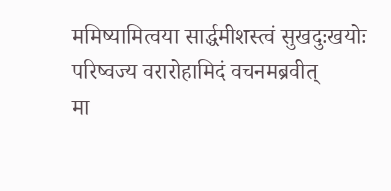ममिष्यामित्वया सार्द्धमीशस्त्वं सुखदुःखयोः
परिष्वज्य वरारोहामिदं वचनमब्रवीत्
मा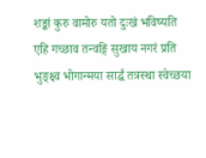शङ्कां कुरु वामोरु यतो दुःखं भविष्यति
एहि गच्छाव तन्वङ्गि सुखाय नगरं प्रति
भुङ्क्ष्व भोगान्मया सार्द्धं तत्रस्था स्वेच्छया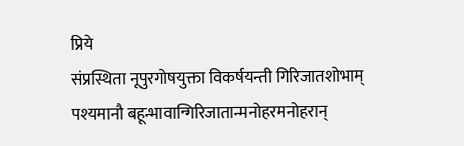प्रिये
संप्रस्थिता नूपुरगोषयुक्ता विकर्षयन्ती गिरिजातशोभाम्
पश्यमानौ बहून्भावान्गिरिजातान्मनोहरमनोहरान्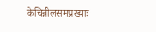केचिन्नीलसमप्रख्याः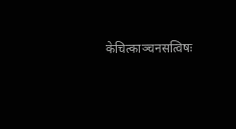केचित्काञ्चनसत्विषः